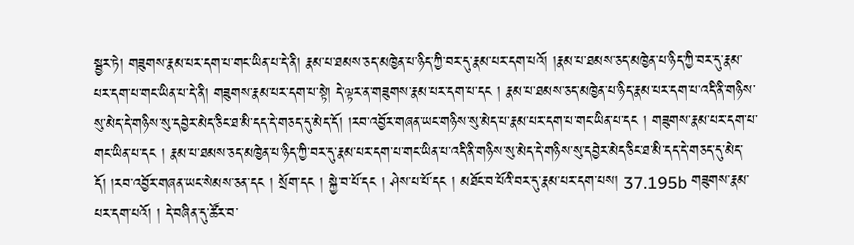སྦྱར་ཏེ། གཟུགས་རྣམ་པར་དག་པ་གང་ཡིན་པ་དེ་ནི། རྣམ་པ་ཐམས་ཅད་མཁྱེན་པ་ཉིད་ཀྱི་བར་དུ་རྣམ་པར་དག་པའོ། །རྣམ་པ་ཐམས་ཅད་མཁྱེན་པ་ཉིད་ཀྱི་བར་དུ་རྣམ་པར་དག་པ་གང་ཡིན་པ་དེ་ནི། གཟུགས་རྣམ་པར་དག་པ་སྟེ། དེ་ལྟར་ན་གཟུགས་རྣམ་པར་དག་པ་དང ། རྣམ་པ་ཐམས་ཅད་མཁྱེན་པ་ཉིད་རྣམ་པར་དག་པ་འདི་ནི་གཉིས་སུ་མེད་དེ་གཉིས་སུ་དབྱེར་མེད་ཅིང་ཐ་མི་དད་དེ་གཅད་དུ་མེད་དོ། །རབ་འབྱོར་གཞན་ཡང་གཉིས་སུ་མེད་པ་རྣམ་པར་དག་པ་གང་ཡིན་པ་དང ། གཟུགས་རྣམ་པར་དག་པ་གང་ཡིན་པ་དང ། རྣམ་པ་ཐམས་ཅད་མཁྱེན་པ་ཉིད་ཀྱི་བར་དུ་རྣམ་པར་དག་པ་གང་ཡིན་པ་འདི་ནི་གཉིས་སུ་མེད་དེ་གཉིས་སུ་དབྱེར་མེད་ཅིང་ཐ་མི་དད་དེ་གཅད་དུ་མེད་དོ། །རབ་འབྱོར་གཞན་ཡང་སེམས་ཅན་དང ། སྲོག་དང ། སྐྱེ་བ་པོ་དང ། ཤེས་པ་པོ་དང ། མཐོང་བ་པོའི་བར་དུ་རྣམ་པར་དག་པས། 37.195b གཟུགས་རྣམ་པར་དག་པའོ། ། དེ་བཞིན་དུ་ཚོར་བ་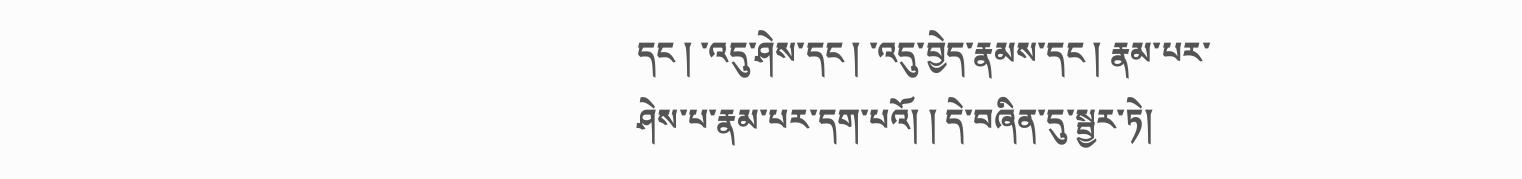དང ། ་འདུ་ཤེས་དང ། ་འདུ་བྱེད་རྣམས་དང ། རྣམ་པར་ཤེས་པ་རྣམ་པར་དག་པའོ། ། དེ་བཞིན་དུ་སྦྱར་ཏེ།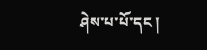ཤེས་པ་པོ་དང །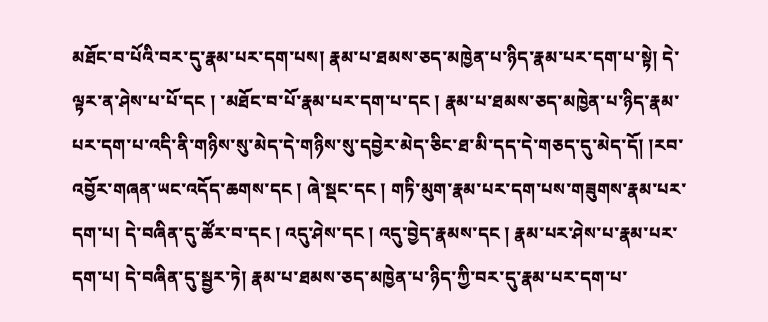མཐོང་བ་པོའི་བར་དུ་རྣམ་པར་དག་པས། རྣམ་པ་ཐམས་ཅད་མཁྱེན་པ་ཉིད་རྣམ་པར་དག་པ་སྟེ། དེ་ལྟར་ན་ཤེས་པ་པོ་དང ། ་མཐོང་བ་པོ་རྣམ་པར་དག་པ་དང ། རྣམ་པ་ཐམས་ཅད་མཁྱེན་པ་ཉིད་རྣམ་པར་དག་པ་འདི་ནི་གཉིས་སུ་མེད་དེ་གཉིས་སུ་དབྱེར་མེད་ཅིང་ཐ་མི་དད་དེ་གཅད་དུ་མེད་དོ། །རབ་འབྱོར་གཞན་ཡང་འདོད་ཆགས་དང ། ཞེ་སྡང་དང ། གཏི་མུག་རྣམ་པར་དག་པས་གཟུགས་རྣམ་པར་དག་པ། དེ་བཞིན་དུ་ཚོར་བ་དང ། འདུ་ཤེས་དང ། འདུ་བྱེད་རྣམས་དང ། རྣམ་པར་ཤེས་པ་རྣམ་པར་དག་པ། དེ་བཞིན་དུ་སྦྱར་ཏེ། རྣམ་པ་ཐམས་ཅད་མཁྱེན་པ་ཉིད་ཀྱི་བར་དུ་རྣམ་པར་དག་པ་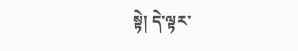སྟེ། དེ་ལྟར་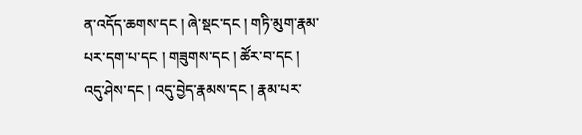ན་འདོད་ཆགས་དང ། ཞེ་སྡང་དང ། གཏི་མུག་རྣམ་པར་དག་པ་དང ། གཟུགས་དང ། ཚོར་བ་དང ། འདུ་ཤེས་དང ། འདུ་བྱེད་རྣམས་དང ། རྣམ་པར་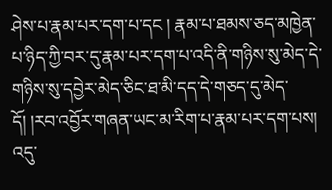ཤེས་པ་རྣམ་པར་དག་པ་དང ། རྣམ་པ་ཐམས་ཅད་མཁྱེན་པ་ཉིད་ཀྱི་བར་དུ་རྣམ་པར་དག་པ་འདི་ནི་གཉིས་སུ་མེད་དེ་གཉིས་སུ་དབྱེར་མེད་ཅིང་ཐ་མི་དད་དེ་གཅད་དུ་མེད་དོ། །རབ་འབྱོར་གཞན་ཡང་མ་རིག་པ་རྣམ་པར་དག་པས། འདུ་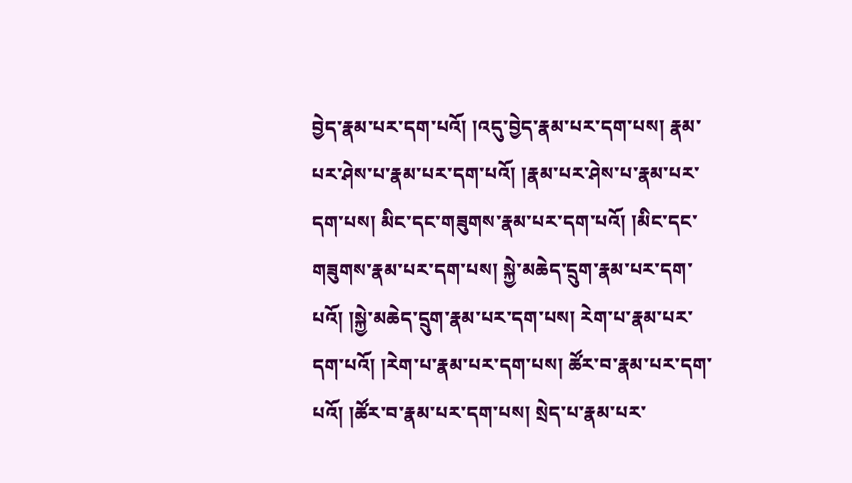བྱེད་རྣམ་པར་དག་པའོ། །འདུ་བྱེད་རྣམ་པར་དག་པས། རྣམ་པར་ཤེས་པ་རྣམ་པར་དག་པའོ། །རྣམ་པར་ཤེས་པ་རྣམ་པར་དག་པས། མིང་དང་གཟུགས་རྣམ་པར་དག་པའོ། །མིང་དང་གཟུགས་རྣམ་པར་དག་པས། སྐྱེ་མཆེད་དྲུག་རྣམ་པར་དག་པའོ། །སྐྱེ་མཆེད་དྲུག་རྣམ་པར་དག་པས། རེག་པ་རྣམ་པར་དག་པའོ། །རེག་པ་རྣམ་པར་དག་པས། ཚོར་བ་རྣམ་པར་དག་པའོ། །ཚོར་བ་རྣམ་པར་དག་པས། སྲེད་པ་རྣམ་པར་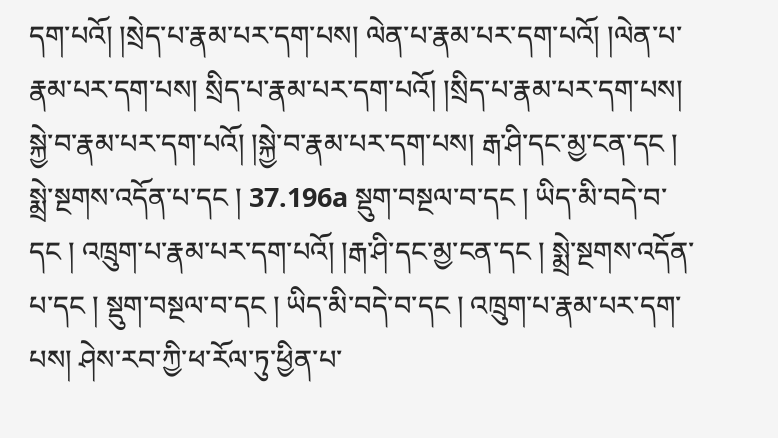དག་པའོ། །སྲེད་པ་རྣམ་པར་དག་པས། ལེན་པ་རྣམ་པར་དག་པའོ། །ལེན་པ་རྣམ་པར་དག་པས། སྲིད་པ་རྣམ་པར་དག་པའོ། །སྲིད་པ་རྣམ་པར་དག་པས། སྐྱེ་བ་རྣམ་པར་དག་པའོ། །སྐྱེ་བ་རྣམ་པར་དག་པས། རྒ་ཤི་དང་མྱ་ངན་དང ། སྨྲེ་སྔགས་འདོན་པ་དང ། 37.196a སྡུག་བསྔལ་བ་དང ། ཡིད་མི་བདེ་བ་དང ། འཁྲུག་པ་རྣམ་པར་དག་པའོ། །རྒ་ཤི་དང་མྱ་ངན་དང ། སྨྲེ་སྔགས་འདོན་པ་དང ། སྡུག་བསྔལ་བ་དང ། ཡིད་མི་བདེ་བ་དང ། འཁྲུག་པ་རྣམ་པར་དག་པས། ཤེས་རབ་ཀྱི་ཕ་རོལ་ཏུ་ཕྱིན་པ་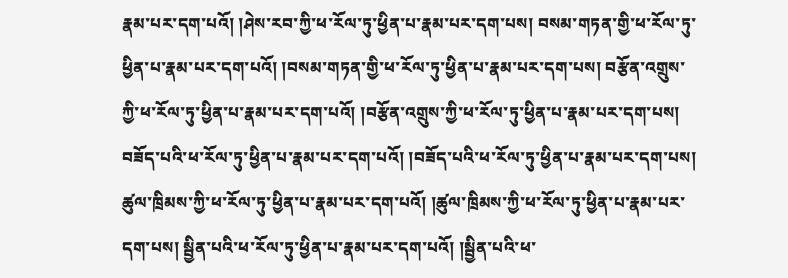རྣམ་པར་དག་པའོ། །ཤེས་རབ་ཀྱི་ཕ་རོལ་ཏུ་ཕྱིན་པ་རྣམ་པར་དག་པས། བསམ་གཏན་གྱི་ཕ་རོལ་ཏུ་ཕྱིན་པ་རྣམ་པར་དག་པའོ། །བསམ་གཏན་གྱི་ཕ་རོལ་ཏུ་ཕྱིན་པ་རྣམ་པར་དག་པས། བརྩོན་འགྲུས་ཀྱི་ཕ་རོལ་ཏུ་ཕྱིན་པ་རྣམ་པར་དག་པའོ། །བརྩོན་འགྲུས་ཀྱི་ཕ་རོལ་ཏུ་ཕྱིན་པ་རྣམ་པར་དག་པས། བཟོད་པའི་ཕ་རོལ་ཏུ་ཕྱིན་པ་རྣམ་པར་དག་པའོ། །བཟོད་པའི་ཕ་རོལ་ཏུ་ཕྱིན་པ་རྣམ་པར་དག་པས། ཚུལ་ཁྲིམས་ཀྱི་ཕ་རོལ་ཏུ་ཕྱིན་པ་རྣམ་པར་དག་པའོ། །ཚུལ་ཁྲིམས་ཀྱི་ཕ་རོལ་ཏུ་ཕྱིན་པ་རྣམ་པར་དག་པས། སྦྱིན་པའི་ཕ་རོལ་ཏུ་ཕྱིན་པ་རྣམ་པར་དག་པའོ། །སྦྱིན་པའི་ཕ་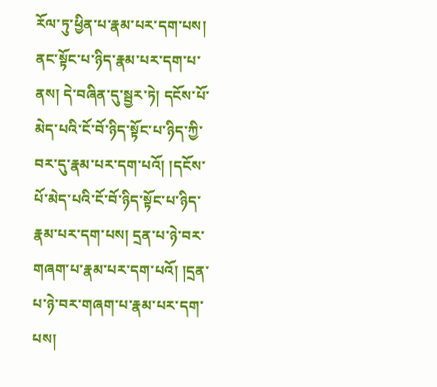རོལ་ཏུ་ཕྱིན་པ་རྣམ་པར་དག་པས། ནང་སྟོང་པ་ཉིད་རྣམ་པར་དག་པ་ནས། དེ་བཞིན་དུ་སྦྱར་ཏེ། དངོས་པོ་མེད་པའི་ངོ་བོ་ཉིད་སྟོང་པ་ཉིད་ཀྱི་བར་དུ་རྣམ་པར་དག་པའོ། །དངོས་པོ་མེད་པའི་ངོ་བོ་ཉིད་སྟོང་པ་ཉིད་རྣམ་པར་དག་པས། དྲན་པ་ཉེ་བར་གཞག་པ་རྣམ་པར་དག་པའོ། །དྲན་པ་ཉེ་བར་གཞག་པ་རྣམ་པར་དག་པས།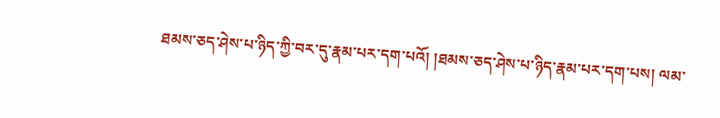ཐམས་ཅད་ཤེས་པ་ཉིད་ཀྱི་བར་དུ་རྣམ་པར་དག་པའོ། །ཐམས་ཅད་ཤེས་པ་ཉིད་རྣམ་པར་དག་པས། ལམ་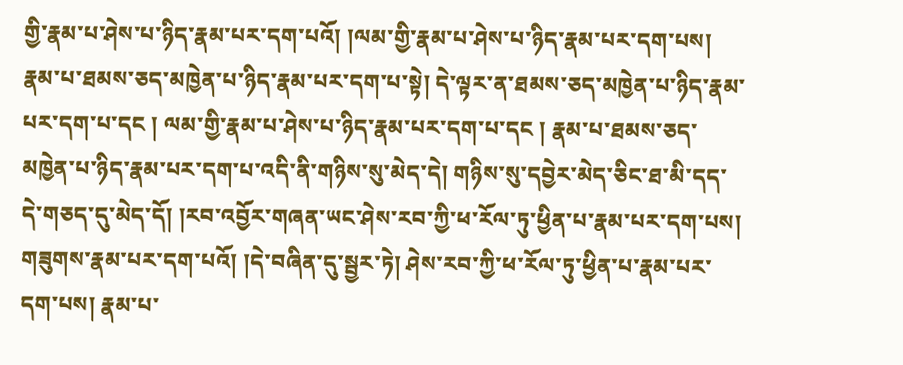གྱི་རྣམ་པ་ཤེས་པ་ཉིད་རྣམ་པར་དག་པའོ། །ལམ་གྱི་རྣམ་པ་ཤེས་པ་ཉིད་རྣམ་པར་དག་པས། རྣམ་པ་ཐམས་ཅད་མཁྱེན་པ་ཉིད་རྣམ་པར་དག་པ་སྟེ། དེ་ལྟར་ན་ཐམས་ཅད་མཁྱེན་པ་ཉིད་རྣམ་པར་དག་པ་དང ། ལམ་གྱི་རྣམ་པ་ཤེས་པ་ཉིད་རྣམ་པར་དག་པ་དང ། རྣམ་པ་ཐམས་ཅད་མཁྱེན་པ་ཉིད་རྣམ་པར་དག་པ་འདི་ནི་གཉིས་སུ་མེད་དེ། གཉིས་སུ་དབྱེར་མེད་ཅིང་ཐ་མི་དད་དེ་གཅད་དུ་མེད་དོ། །རབ་འབྱོར་གཞན་ཡང་ཤེས་རབ་ཀྱི་ཕ་རོལ་ཏུ་ཕྱིན་པ་རྣམ་པར་དག་པས། གཟུགས་རྣམ་པར་དག་པའོ། །དེ་བཞིན་དུ་སྦྱར་ཏེ། ཤེས་རབ་ཀྱི་ཕ་རོལ་ཏུ་ཕྱིན་པ་རྣམ་པར་དག་པས། རྣམ་པ་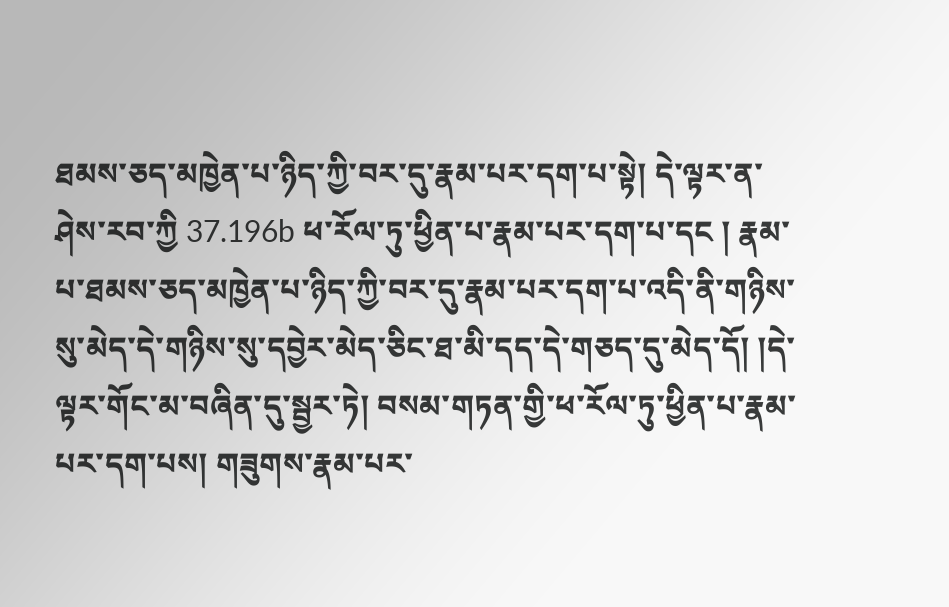ཐམས་ཅད་མཁྱེན་པ་ཉིད་ཀྱི་བར་དུ་རྣམ་པར་དག་པ་སྟེ། དེ་ལྟར་ན་ཤེས་རབ་ཀྱི 37.196b ཕ་རོལ་ཏུ་ཕྱིན་པ་རྣམ་པར་དག་པ་དང ། རྣམ་པ་ཐམས་ཅད་མཁྱེན་པ་ཉིད་ཀྱི་བར་དུ་རྣམ་པར་དག་པ་འདི་ནི་གཉིས་སུ་མེད་དེ་གཉིས་སུ་དབྱེར་མེད་ཅིང་ཐ་མི་དད་དེ་གཅད་དུ་མེད་དོ། །དེ་ལྟར་གོང་མ་བཞིན་དུ་སྦྱར་ཏེ། བསམ་གཏན་གྱི་ཕ་རོལ་ཏུ་ཕྱིན་པ་རྣམ་པར་དག་པས། གཟུགས་རྣམ་པར་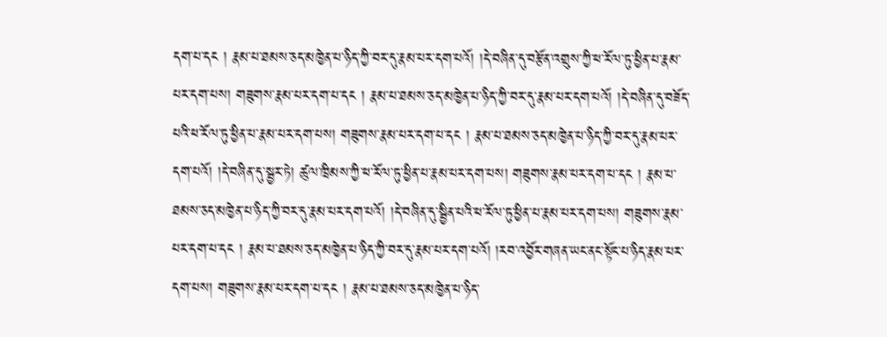དག་པ་དང ། རྣམ་པ་ཐམས་ཅད་མཁྱེན་པ་ཉིད་ཀྱི་བར་དུ་རྣམ་པར་དག་པའོ། །དེ་བཞིན་དུ་བརྩོན་འགྲུས་ཀྱི་ཕ་རོལ་ཏུ་ཕྱིན་པ་རྣམ་པར་དག་པས། གཟུགས་རྣམ་པར་དག་པ་དང ། རྣམ་པ་ཐམས་ཅད་མཁྱེན་པ་ཉིད་ཀྱི་བར་དུ་རྣམ་པར་དག་པའོ། །དེ་བཞིན་དུ་བཟོད་པའི་ཕ་རོལ་ཏུ་ཕྱིན་པ་རྣམ་པར་དག་པས། གཟུགས་རྣམ་པར་དག་པ་དང ། རྣམ་པ་ཐམས་ཅད་མཁྱེན་པ་ཉིད་ཀྱི་བར་དུ་རྣམ་པར་དག་པའོ། །དེ་བཞིན་དུ་སྦྱར་ཏེ། ཚུལ་ཁྲིམས་ཀྱི་ཕ་རོལ་ཏུ་ཕྱིན་པ་རྣམ་པར་དག་པས། གཟུགས་རྣམ་པར་དག་པ་དང ། རྣམ་པ་ཐམས་ཅད་མཁྱེན་པ་ཉིད་ཀྱི་བར་དུ་རྣམ་པར་དག་པའོ། །དེ་བཞིན་དུ་སྦྱིན་པའི་ཕ་རོལ་ཏུ་ཕྱིན་པ་རྣམ་པར་དག་པས། གཟུགས་རྣམ་པར་དག་པ་དང ། རྣམ་པ་ཐམས་ཅད་མཁྱེན་པ་ཉིད་ཀྱི་བར་དུ་རྣམ་པར་དག་པའོ། །རབ་འབྱོར་གཞན་ཡང་ནང་སྟོང་པ་ཉིད་རྣམ་པར་དག་པས། གཟུགས་རྣམ་པར་དག་པ་དང ། རྣམ་པ་ཐམས་ཅད་མཁྱེན་པ་ཉིད་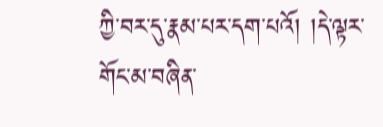ཀྱི་བར་དུ་རྣམ་པར་དག་པའོ། །དེ་ལྟར་གོང་མ་བཞིན་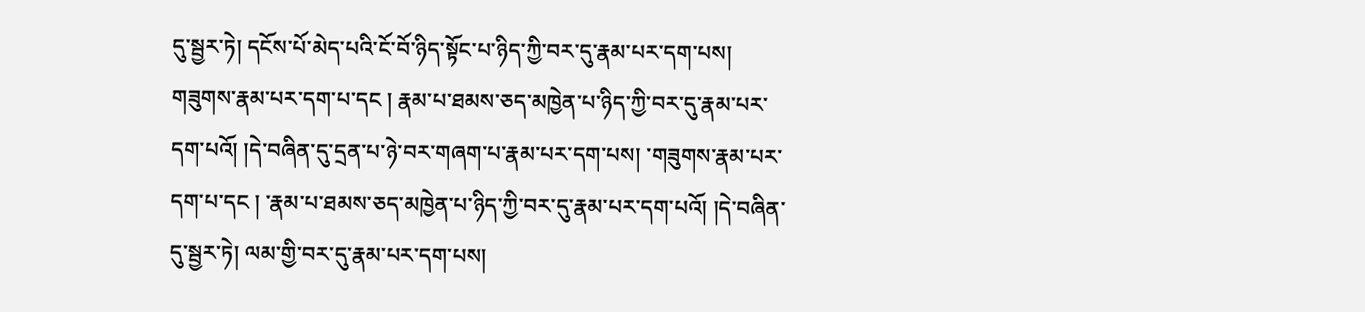དུ་སྦྱར་ཏེ། དངོས་པོ་མེད་པའི་ངོ་བོ་ཉིད་སྟོང་པ་ཉིད་ཀྱི་བར་དུ་རྣམ་པར་དག་པས། གཟུགས་རྣམ་པར་དག་པ་དང ། རྣམ་པ་ཐམས་ཅད་མཁྱེན་པ་ཉིད་ཀྱི་བར་དུ་རྣམ་པར་དག་པའོ། །དེ་བཞིན་དུ་དྲན་པ་ཉེ་བར་གཞག་པ་རྣམ་པར་དག་པས། ་གཟུགས་རྣམ་པར་དག་པ་དང ། ་རྣམ་པ་ཐམས་ཅད་མཁྱེན་པ་ཉིད་ཀྱི་བར་དུ་རྣམ་པར་དག་པའོ། །དེ་བཞིན་དུ་སྦྱར་ཏེ། ལམ་གྱི་བར་དུ་རྣམ་པར་དག་པས།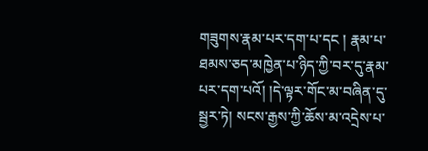གཟུགས་རྣམ་པར་དག་པ་དང ། རྣམ་པ་ཐམས་ཅད་མཁྱེན་པ་ཉིད་ཀྱི་བར་དུ་རྣམ་པར་དག་པའོ། །དེ་ལྟར་གོང་མ་བཞིན་དུ་སྦྱར་ཏེ། སངས་རྒྱས་ཀྱི་ཆོས་མ་འདྲེས་པ་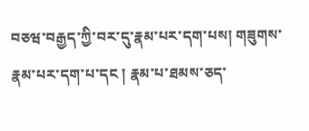བཅཝ་བརྒྱད་ཀྱི་བར་དུ་རྣམ་པར་དག་པས། གཟུགས་རྣམ་པར་དག་པ་དང ། རྣམ་པ་ཐམས་ཅད་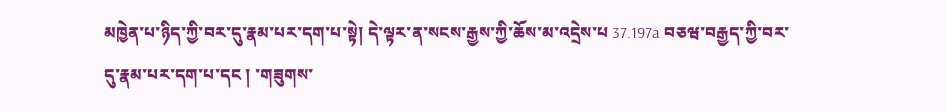མཁྱེན་པ་ཉིད་ཀྱི་བར་དུ་རྣམ་པར་དག་པ་སྟེ། དེ་ལྟར་ན་སངས་རྒྱས་ཀྱི་ཆོས་མ་འདྲེས་པ 37.197a བཅཝ་བརྒྱད་ཀྱི་བར་དུ་རྣམ་པར་དག་པ་དང ། ་གཟུགས་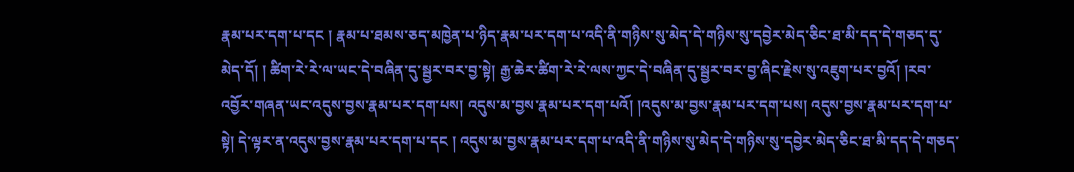རྣམ་པར་དག་པ་དང ། རྣམ་པ་ཐམས་ཅད་མཁྱེན་པ་ཉིད་རྣམ་པར་དག་པ་འདི་ནི་གཉིས་སུ་མེད་དེ་གཉིས་སུ་དབྱེར་མེད་ཅིང་ཐ་མི་དད་དེ་གཅད་དུ་མེད་དོ། ། ཚིག་རེ་རེ་ལ་ཡང་དེ་བཞིན་དུ་སྦྱར་བར་བྱ་སྟེ། རྒྱ་ཆེར་ཚིག་རེ་རེ་ལས་ཀྱང་དེ་བཞིན་དུ་སྦྱར་བར་བྱ་ཞིང་རྗེས་སུ་འཇུག་པར་བྱའོ། །རབ་འབྱོར་གཞན་ཡང་འདུས་བྱས་རྣམ་པར་དག་པས། འདུས་མ་བྱས་རྣམ་པར་དག་པའོ། །འདུས་མ་བྱས་རྣམ་པར་དག་པས། འདུས་བྱས་རྣམ་པར་དག་པ་སྟེ། དེ་ལྟར་ན་འདུས་བྱས་རྣམ་པར་དག་པ་དང ། འདུས་མ་བྱས་རྣམ་པར་དག་པ་འདི་ནི་གཉིས་སུ་མེད་དེ་གཉིས་སུ་དབྱེར་མེད་ཅིང་ཐ་མི་དད་དེ་གཅད་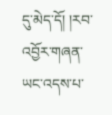དུ་མེད་དོ། །རབ་འབྱོར་གཞན་ཡང་འདས་པ་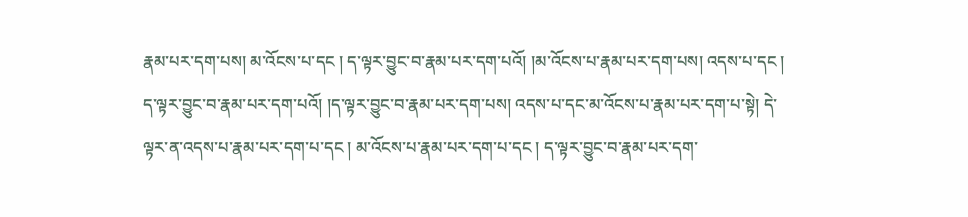རྣམ་པར་དག་པས། མ་འོངས་པ་དང ། ད་ལྟར་བྱུང་བ་རྣམ་པར་དག་པའོ། །མ་འོངས་པ་རྣམ་པར་དག་པས། འདས་པ་དང ། ད་ལྟར་བྱུང་བ་རྣམ་པར་དག་པའོ། །ད་ལྟར་བྱུང་བ་རྣམ་པར་དག་པས། འདས་པ་དང་མ་འོངས་པ་རྣམ་པར་དག་པ་སྟེ། དེ་ལྟར་ན་འདས་པ་རྣམ་པར་དག་པ་དང ། མ་འོངས་པ་རྣམ་པར་དག་པ་དང ། ད་ལྟར་བྱུང་བ་རྣམ་པར་དག་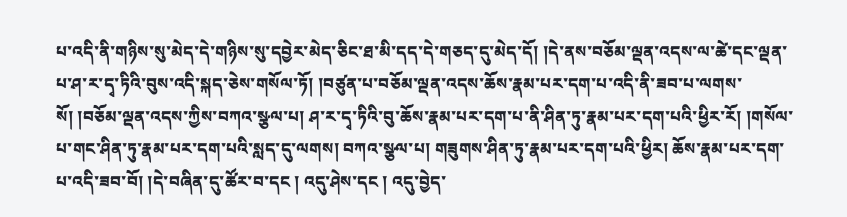པ་འདི་ནི་གཉིས་སུ་མེད་དེ་གཉིས་སུ་དབྱེར་མེད་ཅིང་ཐ་མི་དད་དེ་གཅད་དུ་མེད་དོ། །དེ་ནས་བཅོམ་ལྡན་འདས་ལ་ཚེ་དང་ལྡན་པ་ཤ་ར་དྭ་ཏིའི་བུས་འདི་སྐད་ཅེས་གསོལ་ཏོ། །བཙུན་པ་བཅོམ་ལྡན་འདས་ཆོས་རྣམ་པར་དག་པ་འདི་ནི་ཟབ་པ་ལགས་སོ། །བཅོམ་ལྡན་འདས་ཀྱིས་བཀའ་སྩལ་པ། ཤ་ར་དྭ་ཏིའི་བུ་ཆོས་རྣམ་པར་དག་པ་ནི་ཤིན་ཏུ་རྣམ་པར་དག་པའི་ཕྱིར་རོ། །གསོལ་པ་གང་ཤིན་ཏུ་རྣམ་པར་དག་པའི་སླད་དུ་ལགས། བཀའ་སྩལ་པ། གཟུགས་ཤིན་ཏུ་རྣམ་པར་དག་པའི་ཕྱིར། ཆོས་རྣམ་པར་དག་པ་འདི་ཟབ་བོ། །དེ་བཞིན་དུ་ཚོར་བ་དང ། འདུ་ཤེས་དང ། འདུ་བྱེད་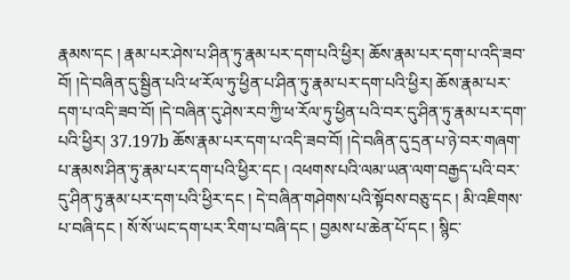རྣམས་དང ། རྣམ་པར་ཤེས་པ་ཤིན་ཏུ་རྣམ་པར་དག་པའི་ཕྱིར། ཆོས་རྣམ་པར་དག་པ་འདི་ཟབ་བོ། །དེ་བཞིན་དུ་སྦྱིན་པའི་ཕ་རོལ་ཏུ་ཕྱིན་པ་ཤིན་ཏུ་རྣམ་པར་དག་པའི་ཕྱིར། ཆོས་རྣམ་པར་དག་པ་འདི་ཟབ་བོ། །དེ་བཞིན་དུ་ཤེས་རབ་ཀྱི་ཕ་རོལ་ཏུ་ཕྱིན་པའི་བར་དུ་ཤིན་ཏུ་རྣམ་པར་དག་པའི་ཕྱིར། 37.197b ཆོས་རྣམ་པར་དག་པ་འདི་ཟབ་བོ། །དེ་བཞིན་དུ་དྲན་པ་ཉེ་བར་གཞག་པ་རྣམས་ཤིན་ཏུ་རྣམ་པར་དག་པའི་ཕྱིར་དང ། འཕགས་པའི་ལམ་ཡན་ལག་བརྒྱད་པའི་བར་དུ་ཤིན་ཏུ་རྣམ་པར་དག་པའི་ཕྱིར་དང ། དེ་བཞིན་གཤེགས་པའི་སྟོབས་བཅུ་དང ། མི་འཇིགས་པ་བཞི་དང ། སོ་སོ་ཡང་དག་པར་རིག་པ་བཞི་དང ། བྱམས་པ་ཆེན་པོ་དང ། སྙིང་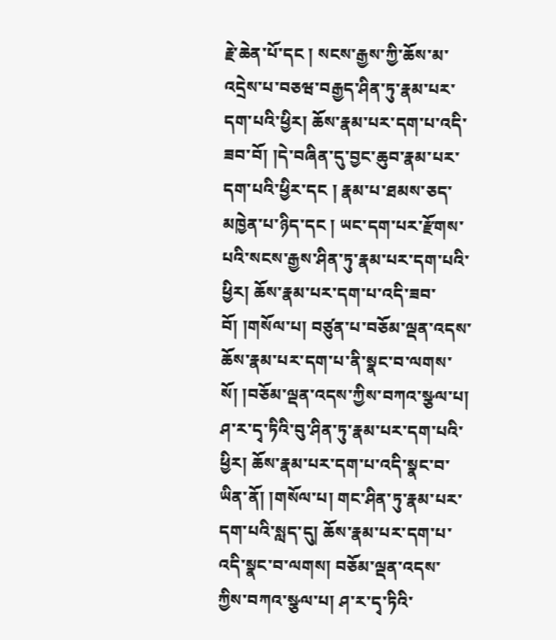རྗེ་ཆེན་པོ་དང ། སངས་རྒྱས་ཀྱི་ཆོས་མ་འདྲེས་པ་བཅཝ་བརྒྱད་ཤིན་ཏུ་རྣམ་པར་དག་པའི་ཕྱིར། ཆོས་རྣམ་པར་དག་པ་འདི་ཟབ་བོ། །དེ་བཞིན་དུ་བྱང་ཆུབ་རྣམ་པར་དག་པའི་ཕྱིར་དང ། རྣམ་པ་ཐམས་ཅད་མཁྱེན་པ་ཉིད་དང ། ཡང་དག་པར་རྫོགས་པའི་སངས་རྒྱས་ཤིན་ཏུ་རྣམ་པར་དག་པའི་ཕྱིར། ཆོས་རྣམ་པར་དག་པ་འདི་ཟབ་བོ། །གསོལ་པ། བཙུན་པ་བཅོམ་ལྡན་འདས་ཆོས་རྣམ་པར་དག་པ་ནི་སྣང་བ་ལགས་སོ། །བཅོམ་ལྡན་འདས་ཀྱིས་བཀའ་སྩལ་པ། ཤ་ར་དྭ་ཏིའི་བུ་ཤིན་ཏུ་རྣམ་པར་དག་པའི་ཕྱིར། ཆོས་རྣམ་པར་དག་པ་འདི་སྣང་བ་ཡིན་ནོ། །གསོལ་པ། གང་ཤིན་ཏུ་རྣམ་པར་དག་པའི་སླད་དུ། ཆོས་རྣམ་པར་དག་པ་འདི་སྣང་བ་ལགས། བཅོམ་ལྡན་འདས་ཀྱིས་བཀའ་སྩལ་པ། ཤ་ར་དྭ་ཏིའི་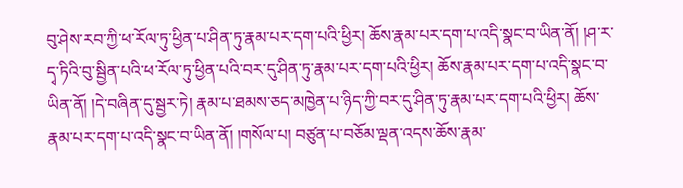བུ་ཤེས་རབ་ཀྱི་ཕ་རོལ་ཏུ་ཕྱིན་པ་ཤིན་ཏུ་རྣམ་པར་དག་པའི་ཕྱིར། ཆོས་རྣམ་པར་དག་པ་འདི་སྣང་བ་ཡིན་ནོ། །ཤ་ར་དྭ་ཏིའི་བུ་སྦྱིན་པའི་ཕ་རོལ་ཏུ་ཕྱིན་པའི་བར་དུ་ཤིན་ཏུ་རྣམ་པར་དག་པའི་ཕྱིར། ཆོས་རྣམ་པར་དག་པ་འདི་སྣང་བ་ཡིན་ནོ། །དེ་བཞིན་དུ་སྦྱར་ཏེ། རྣམ་པ་ཐམས་ཅད་མཁྱེན་པ་ཉིད་ཀྱི་བར་དུ་ཤིན་ཏུ་རྣམ་པར་དག་པའི་ཕྱིར། ཆོས་རྣམ་པར་དག་པ་འདི་སྣང་བ་ཡིན་ནོ། །གསོལ་པ། བཙུན་པ་བཅོམ་ལྡན་འདས་ཆོས་རྣམ་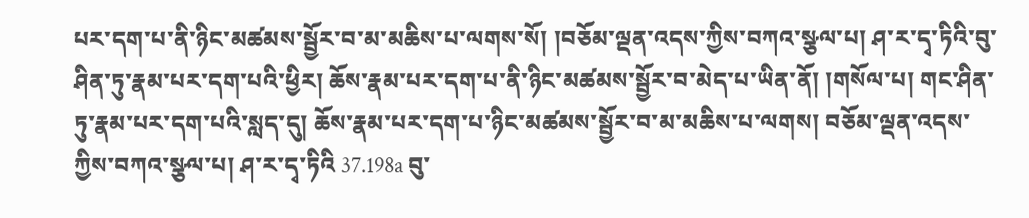པར་དག་པ་ནི་ཉིང་མཚམས་སྦྱོར་བ་མ་མཆིས་པ་ལགས་སོ། །བཅོམ་ལྡན་འདས་ཀྱིས་བཀའ་སྩལ་པ། ཤ་ར་དྭ་ཏིའི་བུ་ཤིན་ཏུ་རྣམ་པར་དག་པའི་ཕྱིར། ཆོས་རྣམ་པར་དག་པ་ནི་ཉིང་མཚམས་སྦྱོར་བ་མེད་པ་ཡིན་ནོ། །གསོལ་པ། གང་ཤིན་ཏུ་རྣམ་པར་དག་པའི་སླད་དུ། ཆོས་རྣམ་པར་དག་པ་ཉིང་མཚམས་སྦྱོར་བ་མ་མཆིས་པ་ལགས། བཅོམ་ལྡན་འདས་ཀྱིས་བཀའ་སྩལ་པ། ཤ་ར་དྭ་ཏིའི 37.198a བུ་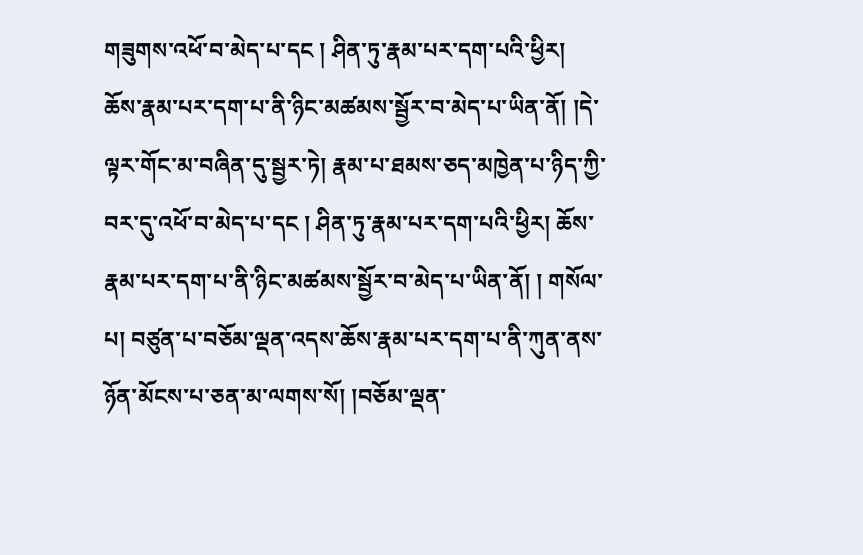གཟུགས་འཕོ་བ་མེད་པ་དང ། ཤིན་ཏུ་རྣམ་པར་དག་པའི་ཕྱིར། ཆོས་རྣམ་པར་དག་པ་ནི་ཉིང་མཚམས་སྦྱོར་བ་མེད་པ་ཡིན་ནོ། །དེ་ལྟར་གོང་མ་བཞིན་དུ་སྦྱར་ཏེ། རྣམ་པ་ཐམས་ཅད་མཁྱེན་པ་ཉིད་ཀྱི་བར་དུ་འཕོ་བ་མེད་པ་དང ། ཤིན་ཏུ་རྣམ་པར་དག་པའི་ཕྱིར། ཆོས་རྣམ་པར་དག་པ་ནི་ཉིང་མཚམས་སྦྱོར་བ་མེད་པ་ཡིན་ནོ། ། གསོལ་པ། བཙུན་པ་བཅོམ་ལྡན་འདས་ཆོས་རྣམ་པར་དག་པ་ནི་ཀུན་ནས་ཉོན་མོངས་པ་ཅན་མ་ལགས་སོ། །བཅོམ་ལྡན་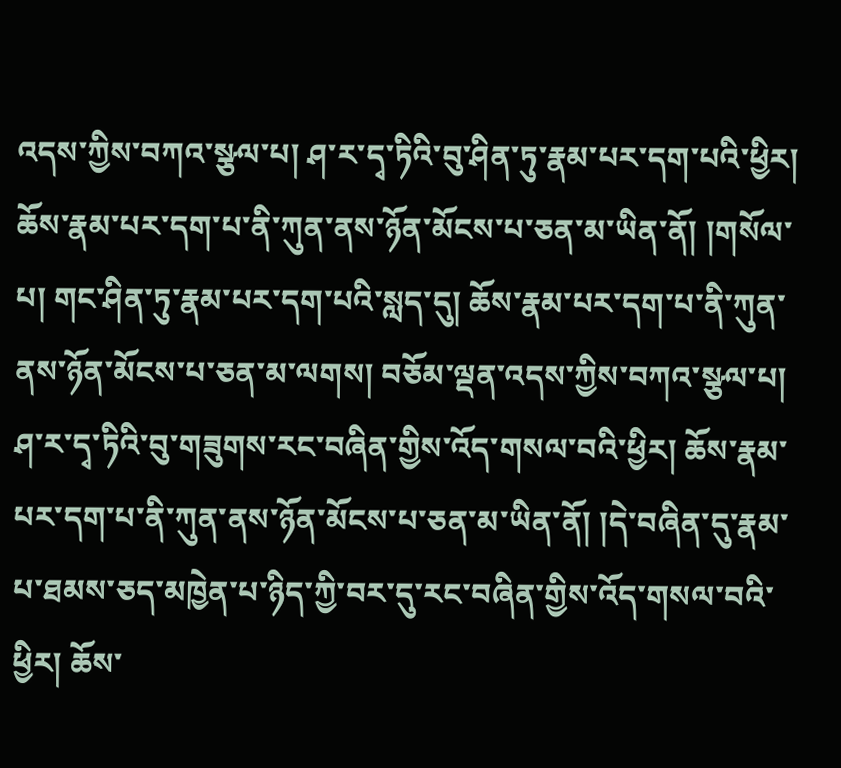འདས་ཀྱིས་བཀའ་སྩལ་པ། ཤ་ར་དྭ་ཏིའི་བུ་ཤིན་ཏུ་རྣམ་པར་དག་པའི་ཕྱིར། ཆོས་རྣམ་པར་དག་པ་ནི་ཀུན་ནས་ཉོན་མོངས་པ་ཅན་མ་ཡིན་ནོ། །གསོལ་པ། གང་ཤིན་ཏུ་རྣམ་པར་དག་པའི་སླད་དུ། ཆོས་རྣམ་པར་དག་པ་ནི་ཀུན་ནས་ཉོན་མོངས་པ་ཅན་མ་ལགས། བཅོམ་ལྡན་འདས་ཀྱིས་བཀའ་སྩལ་པ། ཤ་ར་དྭ་ཏིའི་བུ་གཟུགས་རང་བཞིན་གྱིས་འོད་གསལ་བའི་ཕྱིར། ཆོས་རྣམ་པར་དག་པ་ནི་ཀུན་ནས་ཉོན་མོངས་པ་ཅན་མ་ཡིན་ནོ། །དེ་བཞིན་དུ་རྣམ་པ་ཐམས་ཅད་མཁྱེན་པ་ཉིད་ཀྱི་བར་དུ་རང་བཞིན་གྱིས་འོད་གསལ་བའི་ཕྱིར། ཆོས་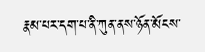རྣམ་པར་དག་པ་ནི་ཀུན་ནས་ཉོན་མོངས་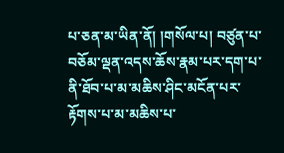པ་ཅན་མ་ཡིན་ནོ། །གསོལ་པ། བཙུན་པ་བཅོམ་ལྡན་འདས་ཆོས་རྣམ་པར་དག་པ་ནི་ཐོབ་པ་མ་མཆིས་ཤིང་མངོན་པར་རྟོགས་པ་མ་མཆིས་པ་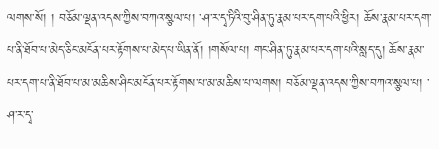ལགས་སོ། ། བཅོམ་ལྡན་འདས་ཀྱིས་བཀའ་སྩལ་པ། ་ཤ་ར་དྭ་ཏིའི་བུ་ཤིན་ཏུ་རྣམ་པར་དག་པའི་ཕྱིར། ཆོས་རྣམ་པར་དག་པ་ནི་ཐོབ་པ་མེད་ཅིང་མངོན་པར་རྟོགས་པ་མེད་པ་ཡིན་ནོ། །གསོལ་པ། གང་ཤིན་ཏུ་རྣམ་པར་དག་པའི་སླད་དུ། ཆོས་རྣམ་པར་དག་པ་ནི་ཐོབ་པ་མ་མཆིས་ཤིང་མངོན་པར་རྟོགས་པ་མ་མཆིས་པ་ལགས། བཅོམ་ལྡན་འདས་ཀྱིས་བཀའ་སྩལ་པ། ་ཤ་ར་དྭ་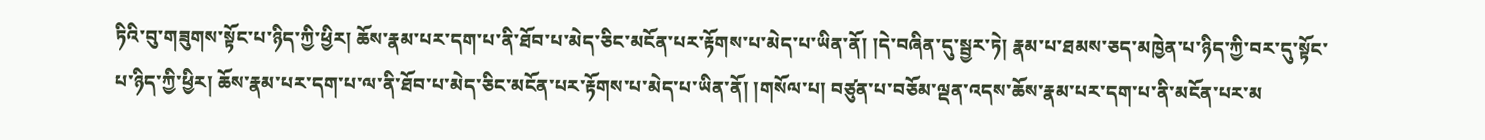ཏིའི་བུ་གཟུགས་སྟོང་པ་ཉིད་ཀྱི་ཕྱིར། ཆོས་རྣམ་པར་དག་པ་ནི་ཐོབ་པ་མེད་ཅིང་མངོན་པར་རྟོགས་པ་མེད་པ་ཡིན་ནོ། །དེ་བཞིན་དུ་སྦྱར་ཏེ། རྣམ་པ་ཐམས་ཅད་མཁྱེན་པ་ཉིད་ཀྱི་བར་དུ་སྟོང་པ་ཉིད་ཀྱི་ཕྱིར། ཆོས་རྣམ་པར་དག་པ་ལ་ནི་ཐོབ་པ་མེད་ཅིང་མངོན་པར་རྟོགས་པ་མེད་པ་ཡིན་ནོ། །གསོལ་པ། བཙུན་པ་བཅོམ་ལྡན་འདས་ཆོས་རྣམ་པར་དག་པ་ནི་མངོན་པར་མ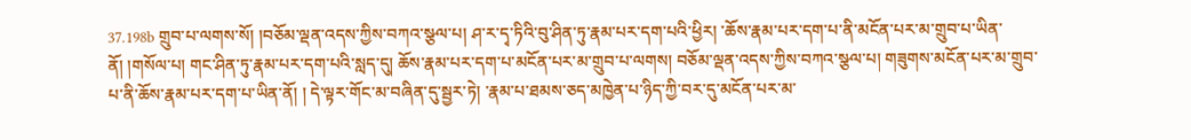37.198b གྲུབ་པ་ལགས་སོ། །བཅོམ་ལྡན་འདས་ཀྱིས་བཀའ་སྩལ་པ། ཤ་ར་དྭ་ཏིའི་བུ་ཤིན་ཏུ་རྣམ་པར་དག་པའི་ཕྱིར། ་ཆོས་རྣམ་པར་དག་པ་ནི་མངོན་པར་མ་གྲུབ་པ་ཡིན་ནོ། །གསོལ་པ། གང་ཤིན་ཏུ་རྣམ་པར་དག་པའི་སླད་དུ། ཆོས་རྣམ་པར་དག་པ་མངོན་པར་མ་གྲུབ་པ་ལགས། བཅོམ་ལྡན་འདས་ཀྱིས་བཀའ་སྩལ་པ། གཟུགས་མངོན་པར་མ་གྲུབ་པ་ནི་ཆོས་རྣམ་པར་དག་པ་ཡིན་ནོ། ། དེ་ལྟར་གོང་མ་བཞིན་དུ་སྦྱར་ཏེ། ་རྣམ་པ་ཐམས་ཅད་མཁྱེན་པ་ཉིད་ཀྱི་བར་དུ་མངོན་པར་མ་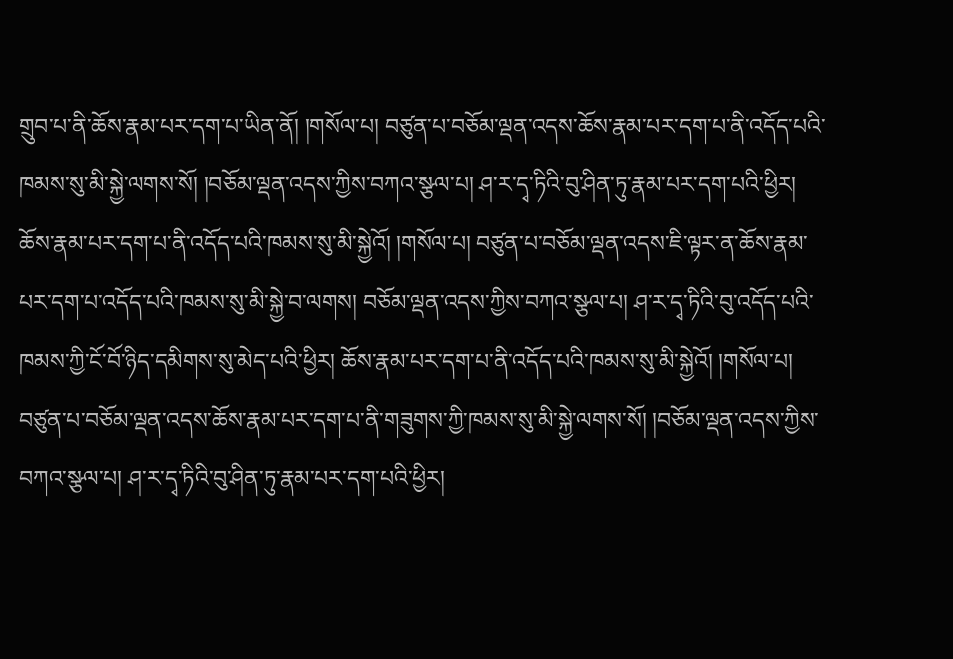གྲུབ་པ་ནི་ཆོས་རྣམ་པར་དག་པ་ཡིན་ནོ། །གསོལ་པ། བཙུན་པ་བཅོམ་ལྡན་འདས་ཆོས་རྣམ་པར་དག་པ་ནི་འདོད་པའི་ཁམས་སུ་མི་སྐྱེ་ལགས་སོ། །བཅོམ་ལྡན་འདས་ཀྱིས་བཀའ་སྩལ་པ། ཤ་ར་དྭ་ཏིའི་བུ་ཤིན་ཏུ་རྣམ་པར་དག་པའི་ཕྱིར། ཆོས་རྣམ་པར་དག་པ་ནི་འདོད་པའི་ཁམས་སུ་མི་སྐྱེའོ། །གསོལ་པ། བཙུན་པ་བཅོམ་ལྡན་འདས་ཇི་ལྟར་ན་ཆོས་རྣམ་པར་དག་པ་འདོད་པའི་ཁམས་སུ་མི་སྐྱེ་བ་ལགས། བཅོམ་ལྡན་འདས་ཀྱིས་བཀའ་སྩལ་པ། ཤ་ར་དྭ་ཏིའི་བུ་འདོད་པའི་ཁམས་ཀྱི་ངོ་བོ་ཉིད་དམིགས་སུ་མེད་པའི་ཕྱིར། ཆོས་རྣམ་པར་དག་པ་ནི་འདོད་པའི་ཁམས་སུ་མི་སྐྱེའོ། །གསོལ་པ། བཙུན་པ་བཅོམ་ལྡན་འདས་ཆོས་རྣམ་པར་དག་པ་ནི་གཟུགས་ཀྱི་ཁམས་སུ་མི་སྐྱེ་ལགས་སོ། །བཅོམ་ལྡན་འདས་ཀྱིས་བཀའ་སྩལ་པ། ཤ་ར་དྭ་ཏིའི་བུ་ཤིན་ཏུ་རྣམ་པར་དག་པའི་ཕྱིར།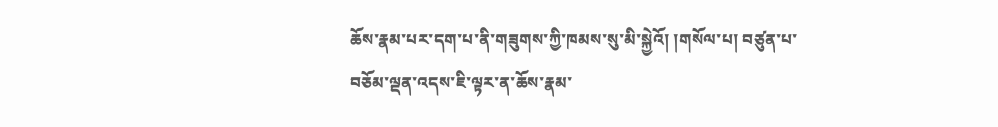ཆོས་རྣམ་པར་དག་པ་ནི་གཟུགས་ཀྱི་ཁམས་སུ་མི་སྐྱེའོ། །གསོལ་པ། བཙུན་པ་བཅོམ་ལྡན་འདས་ཇི་ལྟར་ན་ཆོས་རྣམ་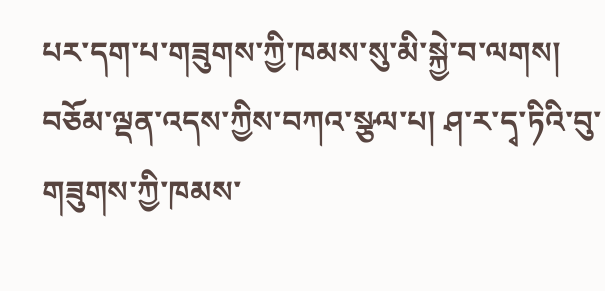པར་དག་པ་གཟུགས་ཀྱི་ཁམས་སུ་མི་སྐྱེ་བ་ལགས། བཅོམ་ལྡན་འདས་ཀྱིས་བཀའ་སྩལ་པ། ཤ་ར་དྭ་ཏིའི་བུ་གཟུགས་ཀྱི་ཁམས་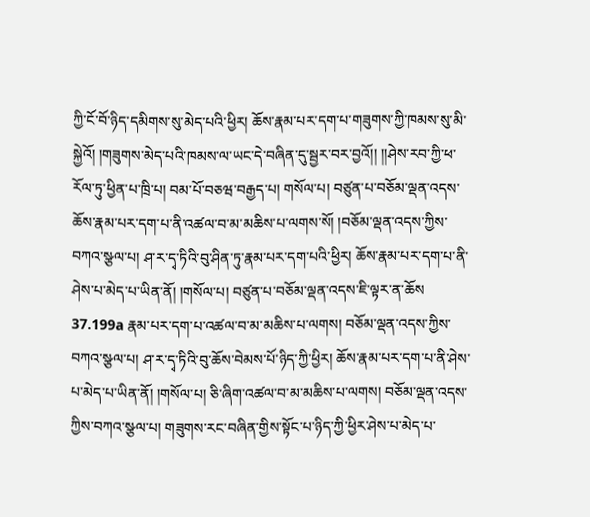ཀྱི་ངོ་བོ་ཉིད་དམིགས་སུ་མེད་པའི་ཕྱིར། ཆོས་རྣམ་པར་དག་པ་གཟུགས་ཀྱི་ཁམས་སུ་མི་སྐྱེའོ། །གཟུགས་མེད་པའི་ཁམས་ལ་ཡང་དེ་བཞིན་དུ་སྦྱར་བར་བྱའོ།། །།ཤེས་རབ་ཀྱི་ཕ་རོལ་ཏུ་ཕྱིན་པ་ཁྲི་པ། བམ་པོ་བཅཝ་བརྒྱད་པ། གསོལ་པ། བཙུན་པ་བཅོམ་ལྡན་འདས་ཆོས་རྣམ་པར་དག་པ་ནི་འཚལ་བ་མ་མཆིས་པ་ལགས་སོ། །བཅོམ་ལྡན་འདས་ཀྱིས་བཀའ་སྩལ་པ། ཤ་ར་དྭ་ཏིའི་བུ་ཤིན་ཏུ་རྣམ་པར་དག་པའི་ཕྱིར། ཆོས་རྣམ་པར་དག་པ་ནི་ཤེས་པ་མེད་པ་ཡིན་ནོ། །གསོལ་པ། བཙུན་པ་བཅོམ་ལྡན་འདས་ཇི་ལྟར་ན་ཆོས 37.199a རྣམ་པར་དག་པ་འཚལ་བ་མ་མཆིས་པ་ལགས། བཅོམ་ལྡན་འདས་ཀྱིས་བཀའ་སྩལ་པ། ཤ་ར་དྭ་ཏིའི་བུ་ཆོས་བེམས་པོ་ཉིད་ཀྱི་ཕྱིར། ཆོས་རྣམ་པར་དག་པ་ནི་ཤེས་པ་མེད་པ་ཡིན་ནོ། །གསོལ་པ། ཅི་ཞིག་འཚལ་བ་མ་མཆིས་པ་ལགས། བཅོམ་ལྡན་འདས་ཀྱིས་བཀའ་སྩལ་པ། གཟུགས་རང་བཞིན་གྱིས་སྟོང་པ་ཉིད་ཀྱི་ཕྱིར་ཤེས་པ་མེད་པ་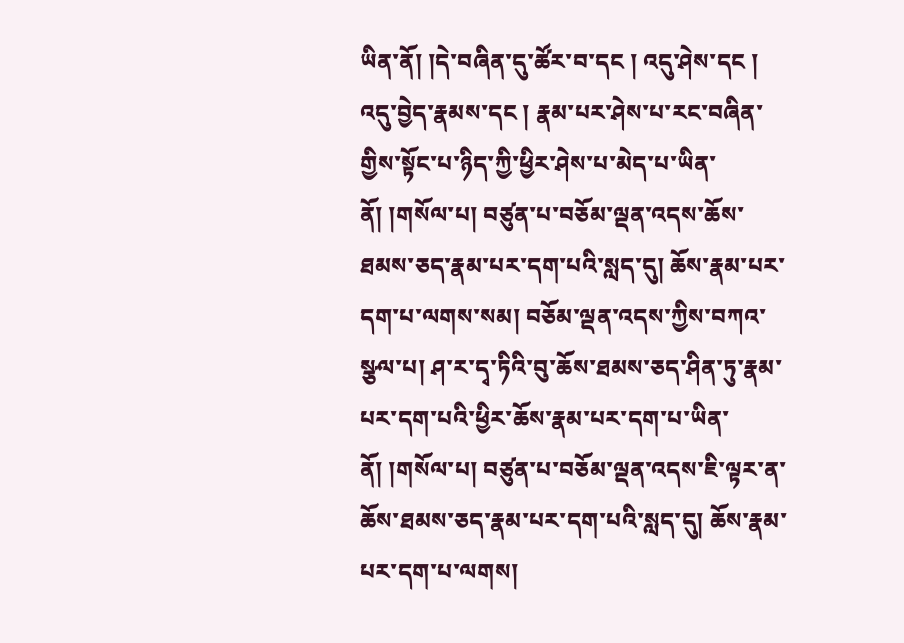ཡིན་ནོ། །དེ་བཞིན་དུ་ཚོར་བ་དང ། འདུ་ཤེས་དང ། འདུ་བྱེད་རྣམས་དང ། རྣམ་པར་ཤེས་པ་རང་བཞིན་གྱིས་སྟོང་པ་ཉིད་ཀྱི་ཕྱིར་ཤེས་པ་མེད་པ་ཡིན་ནོ། །གསོལ་པ། བཙུན་པ་བཅོམ་ལྡན་འདས་ཆོས་ཐམས་ཅད་རྣམ་པར་དག་པའི་སླད་དུ། ཆོས་རྣམ་པར་དག་པ་ལགས་སམ། བཅོམ་ལྡན་འདས་ཀྱིས་བཀའ་སྩལ་པ། ཤ་ར་དྭ་ཏིའི་བུ་ཆོས་ཐམས་ཅད་ཤིན་ཏུ་རྣམ་པར་དག་པའི་ཕྱིར་ཆོས་རྣམ་པར་དག་པ་ཡིན་ནོ། །གསོལ་པ། བཙུན་པ་བཅོམ་ལྡན་འདས་ཇི་ལྟར་ན་ཆོས་ཐམས་ཅད་རྣམ་པར་དག་པའི་སླད་དུ། ཆོས་རྣམ་པར་དག་པ་ལགས།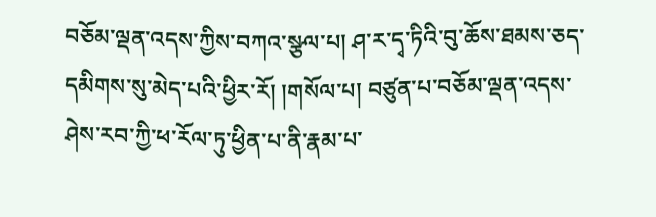བཅོམ་ལྡན་འདས་ཀྱིས་བཀའ་སྩལ་པ། ཤ་ར་དྭ་ཏིའི་བུ་ཆོས་ཐམས་ཅད་དམིགས་སུ་མེད་པའི་ཕྱིར་རོ། །གསོལ་པ། བཙུན་པ་བཅོམ་ལྡན་འདས་ཤེས་རབ་ཀྱི་ཕ་རོལ་ཏུ་ཕྱིན་པ་ནི་རྣམ་པ་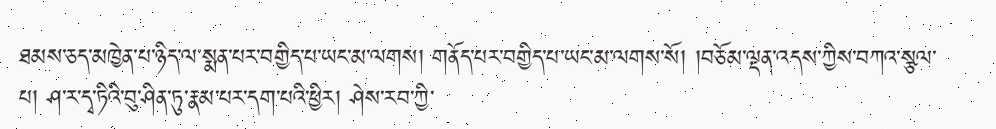ཐམས་ཅད་མཁྱེན་པ་ཉིད་ལ་སྨན་པར་བགྱིད་པ་ཡང་མ་ལགས། གནོད་པར་བགྱིད་པ་ཡང་མ་ལགས་སོ། །བཅོམ་ལྡན་འདས་ཀྱིས་བཀའ་སྩལ་པ། ཤ་ར་དྭ་ཏིའི་བུ་ཤིན་ཏུ་རྣམ་པར་དག་པའི་ཕྱིར། ཤེས་རབ་ཀྱི་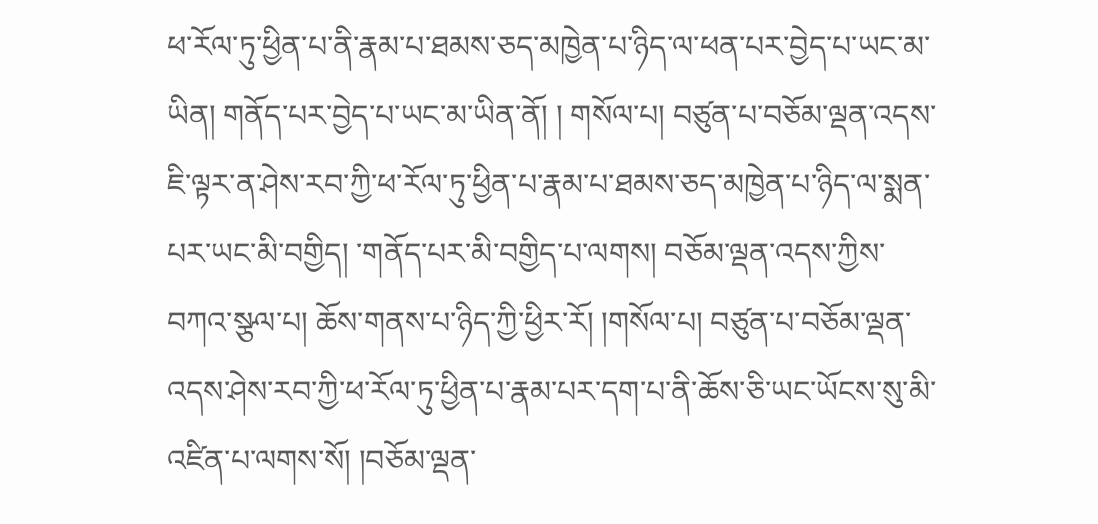ཕ་རོལ་ཏུ་ཕྱིན་པ་ནི་རྣམ་པ་ཐམས་ཅད་མཁྱེན་པ་ཉིད་ལ་ཕན་པར་བྱེད་པ་ཡང་མ་ཡིན། གནོད་པར་བྱེད་པ་ཡང་མ་ཡིན་ནོ། ། གསོལ་པ། བཙུན་པ་བཅོམ་ལྡན་འདས་ཇི་ལྟར་ན་ཤེས་རབ་ཀྱི་ཕ་རོལ་ཏུ་ཕྱིན་པ་རྣམ་པ་ཐམས་ཅད་མཁྱེན་པ་ཉིད་ལ་སྨན་པར་ཡང་མི་བགྱིད། ་གནོད་པར་མི་བགྱིད་པ་ལགས། བཅོམ་ལྡན་འདས་ཀྱིས་བཀའ་སྩལ་པ། ཆོས་གནས་པ་ཉིད་ཀྱི་ཕྱིར་རོ། །གསོལ་པ། བཙུན་པ་བཅོམ་ལྡན་འདས་ཤེས་རབ་ཀྱི་ཕ་རོལ་ཏུ་ཕྱིན་པ་རྣམ་པར་དག་པ་ནི་ཆོས་ཅི་ཡང་ཡོངས་སུ་མི་འཛིན་པ་ལགས་སོ། །བཅོམ་ལྡན་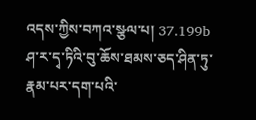འདས་ཀྱིས་བཀའ་སྩལ་པ། 37.199b ཤ་ར་དྭ་ཏིའི་བུ་ཆོས་ཐམས་ཅད་ཤིན་ཏུ་རྣམ་པར་དག་པའི་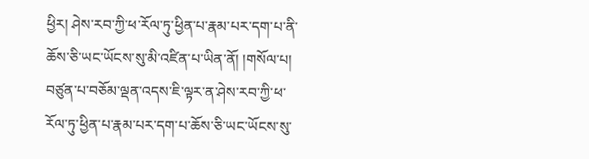ཕྱིར། ཤེས་རབ་ཀྱི་ཕ་རོལ་ཏུ་ཕྱིན་པ་རྣམ་པར་དག་པ་ནི་ཆོས་ཅི་ཡང་ཡོངས་སུ་མི་འཛིན་པ་ཡིན་ནོ། །གསོལ་པ། བཙུན་པ་བཅོམ་ལྡན་འདས་ཇི་ལྟར་ན་ཤེས་རབ་ཀྱི་ཕ་རོལ་ཏུ་ཕྱིན་པ་རྣམ་པར་དག་པ་ཆོས་ཅི་ཡང་ཡོངས་སུ་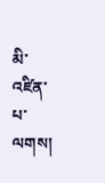མི་འཛིན་པ་ལགས།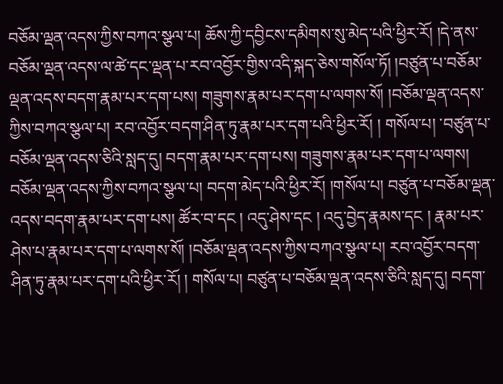བཅོམ་ལྡན་འདས་ཀྱིས་བཀའ་སྩལ་པ། ཆོས་ཀྱི་དབྱིངས་དམིགས་སུ་མེད་པའི་ཕྱིར་རོ། །དེ་ནས་བཅོམ་ལྡན་འདས་ལ་ཚེ་དང་ལྡན་པ་རབ་འབྱོར་གྱིས་འདི་སྐད་ཅེས་གསོལ་ཏོ། །བཙུན་པ་བཅོམ་ལྡན་འདས་བདག་རྣམ་པར་དག་པས། གཟུགས་རྣམ་པར་དག་པ་ལགས་སོ། །བཅོམ་ལྡན་འདས་ཀྱིས་བཀའ་སྩལ་པ། རབ་འབྱོར་བདག་ཤིན་ཏུ་རྣམ་པར་དག་པའི་ཕྱིར་རོ། ། གསོལ་པ། ་བཙུན་པ་བཅོམ་ལྡན་འདས་ཅིའི་སླད་དུ། བདག་རྣམ་པར་དག་པས། གཟུགས་རྣམ་པར་དག་པ་ལགས། བཅོམ་ལྡན་འདས་ཀྱིས་བཀའ་སྩལ་པ། བདག་མེད་པའི་ཕྱིར་རོ། །གསོལ་པ། བཙུན་པ་བཅོམ་ལྡན་འདས་བདག་རྣམ་པར་དག་པས། ཚོར་བ་དང ། འདུ་ཤེས་དང ། འདུ་བྱེད་རྣམས་དང ། རྣམ་པར་ཤེས་པ་རྣམ་པར་དག་པ་ལགས་སོ། །བཅོམ་ལྡན་འདས་ཀྱིས་བཀའ་སྩལ་པ། རབ་འབྱོར་བདག་ཤིན་ཏུ་རྣམ་པར་དག་པའི་ཕྱིར་རོ། ། གསོལ་པ། བཙུན་པ་བཅོམ་ལྡན་འདས་ཅིའི་སླད་དུ། བདག་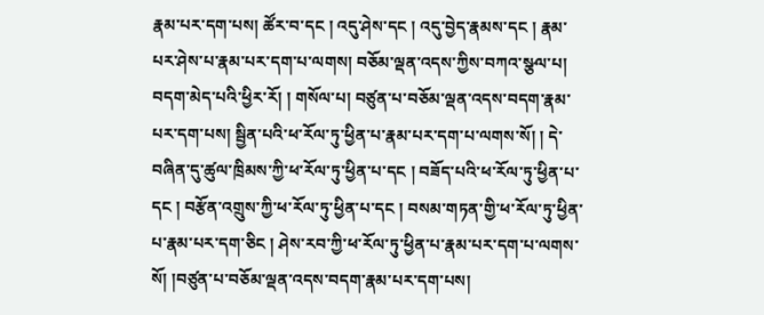རྣམ་པར་དག་པས། ཚོར་བ་དང ། འདུ་ཤེས་དང ། འདུ་བྱེད་རྣམས་དང ། རྣམ་པར་ཤེས་པ་རྣམ་པར་དག་པ་ལགས། བཅོམ་ལྡན་འདས་ཀྱིས་བཀའ་སྩལ་པ། བདག་མེད་པའི་ཕྱིར་རོ། ། གསོལ་པ། བཙུན་པ་བཅོམ་ལྡན་འདས་བདག་རྣམ་པར་དག་པས། སྦྱིན་པའི་ཕ་རོལ་ཏུ་ཕྱིན་པ་རྣམ་པར་དག་པ་ལགས་སོ། ། དེ་བཞིན་དུ་ཚུལ་ཁྲིམས་ཀྱི་ཕ་རོལ་ཏུ་ཕྱིན་པ་དང ། བཟོད་པའི་ཕ་རོལ་ཏུ་ཕྱིན་པ་དང ། བརྩོན་འགྲུས་ཀྱི་ཕ་རོལ་ཏུ་ཕྱིན་པ་དང ། བསམ་གཏན་གྱི་ཕ་རོལ་ཏུ་ཕྱིན་པ་རྣམ་པར་དག་ཅིང ། ཤེས་རབ་ཀྱི་ཕ་རོལ་ཏུ་ཕྱིན་པ་རྣམ་པར་དག་པ་ལགས་སོ། །བཙུན་པ་བཅོམ་ལྡན་འདས་བདག་རྣམ་པར་དག་པས།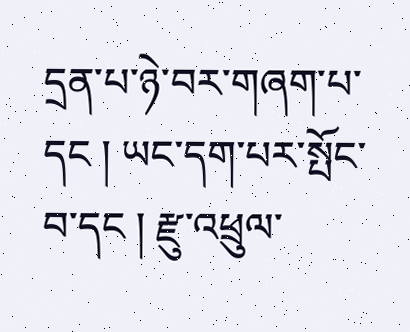དྲན་པ་ཉེ་བར་གཞག་པ་དང ། ཡང་དག་པར་སྤོང་བ་དང ། རྫུ་འཕྲུལ་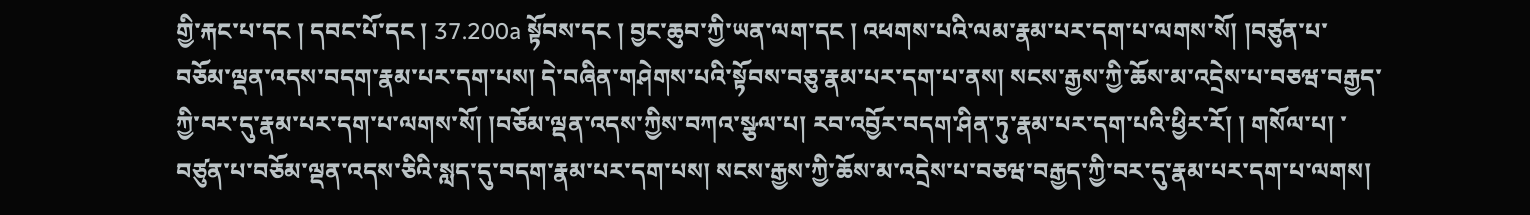གྱི་རྐང་པ་དང ། དབང་པོ་དང ། 37.200a སྟོབས་དང ། བྱང་ཆུབ་ཀྱི་ཡན་ལག་དང ། འཕགས་པའི་ལམ་རྣམ་པར་དག་པ་ལགས་སོ། །བཙུན་པ་བཅོམ་ལྡན་འདས་བདག་རྣམ་པར་དག་པས། དེ་བཞིན་གཤེགས་པའི་སྟོབས་བཅུ་རྣམ་པར་དག་པ་ནས། སངས་རྒྱས་ཀྱི་ཆོས་མ་འདྲེས་པ་བཅཝ་བརྒྱད་ཀྱི་བར་དུ་རྣམ་པར་དག་པ་ལགས་སོ། །བཅོམ་ལྡན་འདས་ཀྱིས་བཀའ་སྩལ་པ། རབ་འབྱོར་བདག་ཤིན་ཏུ་རྣམ་པར་དག་པའི་ཕྱིར་རོ། ། གསོལ་པ། ་བཙུན་པ་བཅོམ་ལྡན་འདས་ཅིའི་སླད་དུ་བདག་རྣམ་པར་དག་པས། སངས་རྒྱས་ཀྱི་ཆོས་མ་འདྲེས་པ་བཅཝ་བརྒྱད་ཀྱི་བར་དུ་རྣམ་པར་དག་པ་ལགས།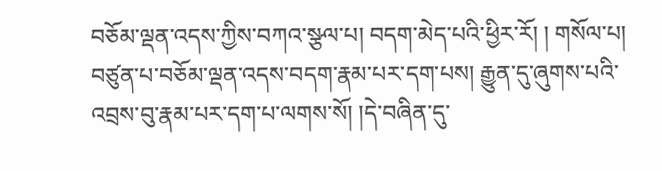བཅོམ་ལྡན་འདས་ཀྱིས་བཀའ་སྩལ་པ། བདག་མེད་པའི་ཕྱིར་རོ། ། གསོལ་པ། བཙུན་པ་བཅོམ་ལྡན་འདས་བདག་རྣམ་པར་དག་པས། རྒྱུན་དུ་ཞུགས་པའི་འབྲས་བུ་རྣམ་པར་དག་པ་ལགས་སོ། །དེ་བཞིན་དུ་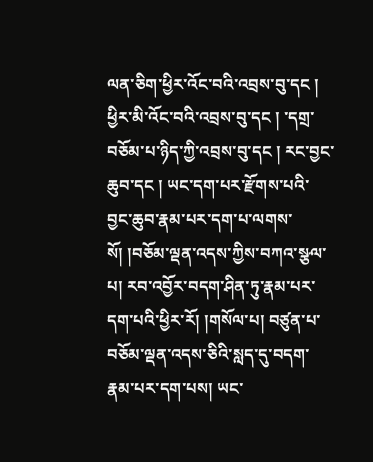ལན་ཅིག་ཕྱིར་འོང་བའི་འབྲས་བུ་དང ། ཕྱིར་མི་འོང་བའི་འབྲས་བུ་དང ། ་དགྲ་བཅོམ་པ་ཉིད་ཀྱི་འབྲས་བུ་དང ། རང་བྱང་ཆུབ་དང ། ཡང་དག་པར་རྫོགས་པའི་བྱང་ཆུབ་རྣམ་པར་དག་པ་ལགས་སོ། །བཅོམ་ལྡན་འདས་ཀྱིས་བཀའ་སྩལ་པ། རབ་འབྱོར་བདག་ཤིན་ཏུ་རྣམ་པར་དག་པའི་ཕྱིར་རོ། །གསོལ་པ། བཙུན་པ་བཅོམ་ལྡན་འདས་ཅིའི་སླད་དུ་བདག་རྣམ་པར་དག་པས། ཡང་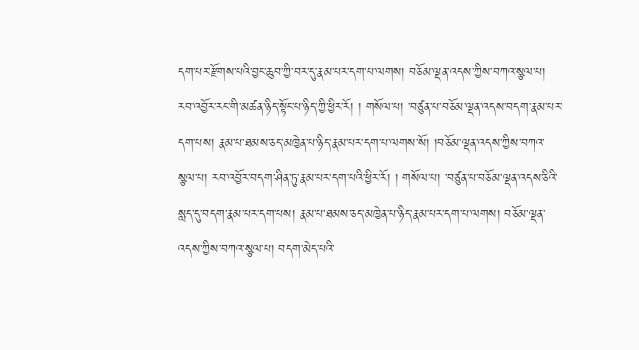དག་པར་རྫོགས་པའི་བྱང་ཆུབ་ཀྱི་བར་དུ་རྣམ་པར་དག་པ་ལགས། བཅོམ་ལྡན་འདས་ཀྱིས་བཀའ་སྩལ་པ། རབ་འབྱོར་རང་གི་མཚན་ཉིད་སྟོང་པ་ཉིད་ཀྱི་ཕྱིར་རོ། ། གསོལ་པ། ་བཙུན་པ་བཅོམ་ལྡན་འདས་བདག་རྣམ་པར་དག་པས། རྣམ་པ་ཐམས་ཅད་མཁྱེན་པ་ཉིད་རྣམ་པར་དག་པ་ལགས་སོ། །བཅོམ་ལྡན་འདས་ཀྱིས་བཀའ་སྩལ་པ། རབ་འབྱོར་བདག་ཤིན་ཏུ་རྣམ་པར་དག་པའི་ཕྱིར་རོ། ། གསོལ་པ། ་བཙུན་པ་བཅོམ་ལྡན་འདས་ཅིའི་སླད་དུ་བདག་རྣམ་པར་དག་པས། རྣམ་པ་ཐམས་ཅད་མཁྱེན་པ་ཉིད་རྣམ་པར་དག་པ་ལགས། བཅོམ་ལྡན་འདས་ཀྱིས་བཀའ་སྩལ་པ། བདག་མེད་པའི་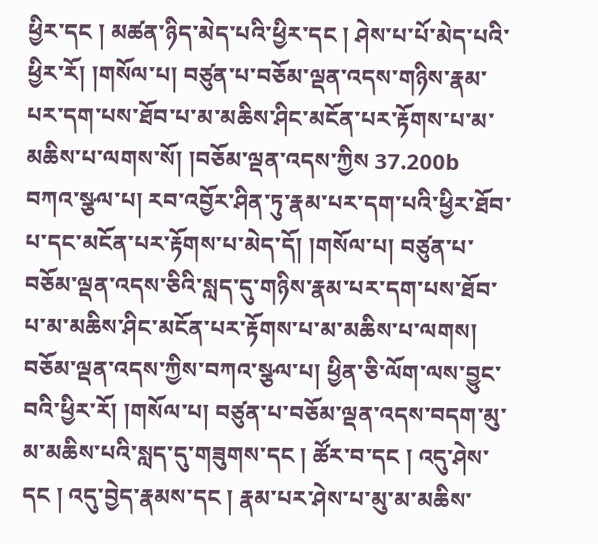ཕྱིར་དང ། མཚན་ཉིད་མེད་པའི་ཕྱིར་དང ། ཤེས་པ་པོ་མེད་པའི་ཕྱིར་རོ། །གསོལ་པ། བཙུན་པ་བཅོམ་ལྡན་འདས་གཉིས་རྣམ་པར་དག་པས་ཐོབ་པ་མ་མཆིས་ཤིང་མངོན་པར་རྟོགས་པ་མ་མཆིས་པ་ལགས་སོ། །བཅོམ་ལྡན་འདས་ཀྱིས 37.200b བཀའ་སྩལ་པ། རབ་འབྱོར་ཤིན་ཏུ་རྣམ་པར་དག་པའི་ཕྱིར་ཐོབ་པ་དང་མངོན་པར་རྟོགས་པ་མེད་དོ། །གསོལ་པ། བཙུན་པ་བཅོམ་ལྡན་འདས་ཅིའི་སླད་དུ་གཉིས་རྣམ་པར་དག་པས་ཐོབ་པ་མ་མཆིས་ཤིང་མངོན་པར་རྟོགས་པ་མ་མཆིས་པ་ལགས། བཅོམ་ལྡན་འདས་ཀྱིས་བཀའ་སྩལ་པ། ཕྱིན་ཅི་ལོག་ལས་བྱུང་བའི་ཕྱིར་རོ། །གསོལ་པ། བཙུན་པ་བཅོམ་ལྡན་འདས་བདག་མུ་མ་མཆིས་པའི་སླད་དུ་གཟུགས་དང ། ཚོར་བ་དང ། འདུ་ཤེས་དང ། འདུ་བྱེད་རྣམས་དང ། རྣམ་པར་ཤེས་པ་མུ་མ་མཆིས་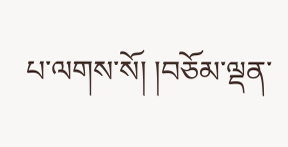པ་ལགས་སོ། །བཅོམ་ལྡན་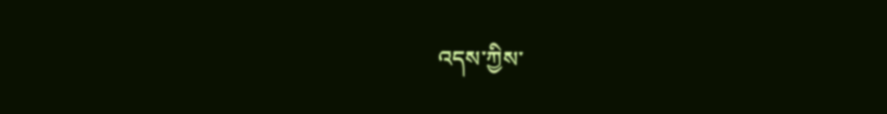འདས་ཀྱིས་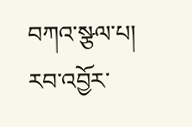བཀའ་སྩལ་པ། རབ་འབྱོར་